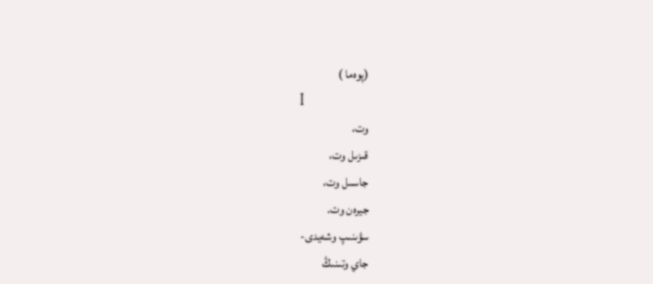(پوەما )
I
وت،
قىزىل وت،
جاسىل وت،
جيرەن وت.
سۋىنىپ وشەيدى-
جاي وتىنىڭ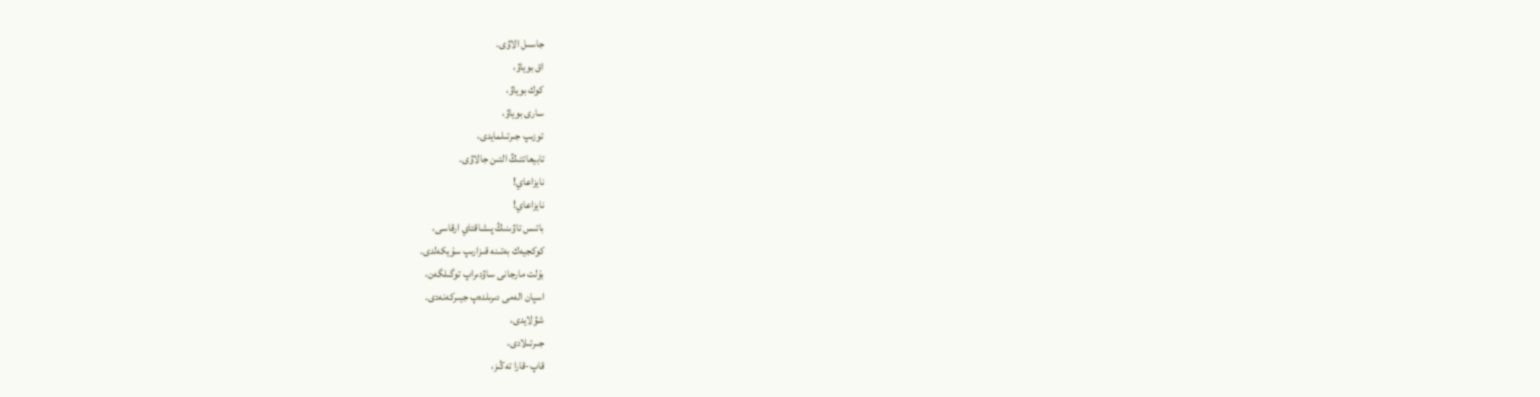جاسىل الاۋى.
اق بوياۋ،
كوك بوياۋ،
سارى بوياۋ،
توزىپ جىرتىلمايدى،
تابيعاتتىڭ التىن جالاۋى.
نايزاعاي!
نايزاعاي!
باتىس تاۋىنىڭ پىشاقتاي ارقاسى،
كوكجيەك بەتىنە قىزارىپ سۇيكەلدى.
بۇلت مارجانى ساۋدىراپ توگىلگەن،
اسپان الەمى دىرىلدەپ جيىركەنەدى.
شۋلايدى،
جىرتىلادى،
قاپ-قارا تەڭىز،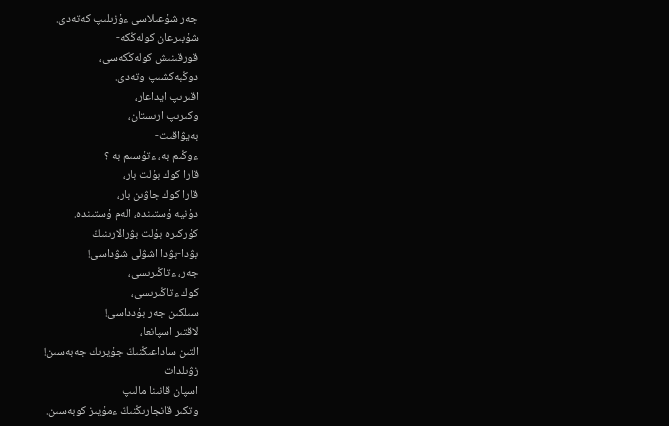جەر شۇعىلاسى ءۇزىلىپ كەتەدى.
شۇبىرعان كولەڭكە-
قورقىنىش كولەڭكەسى،
دوڭبەكشىپ وتەدى.
اقىرىپ ايداعار،
وكىرىپ ارىستان،
بەيۋاقىت-
ءوڭىم بە، ءتۇسىم بە ؟
قارا كوك بۇلت بار،
قارا كوك جاۋىن بار،
دۇنيە ۇستىندە، الەم ۇستىندە.
كۇركىرە بۇلت بۋرالارىنىڭ
بۋدا-بۋدا اشۋلى شۋداسى!
جەر، ءتاڭىرىسى،
كوك ءتاڭىرىسى،
سىلكىن جەر بۇدداسى!
لاقتىر اسپانعا،
التىن ساداعىڭنىڭ جۇيرىك جەبەسىن!
زۋىلدات
اسپان قانىنا مالىپ
وتكىر قانجارىڭنىڭ ءمۇيىز كوبەسىن.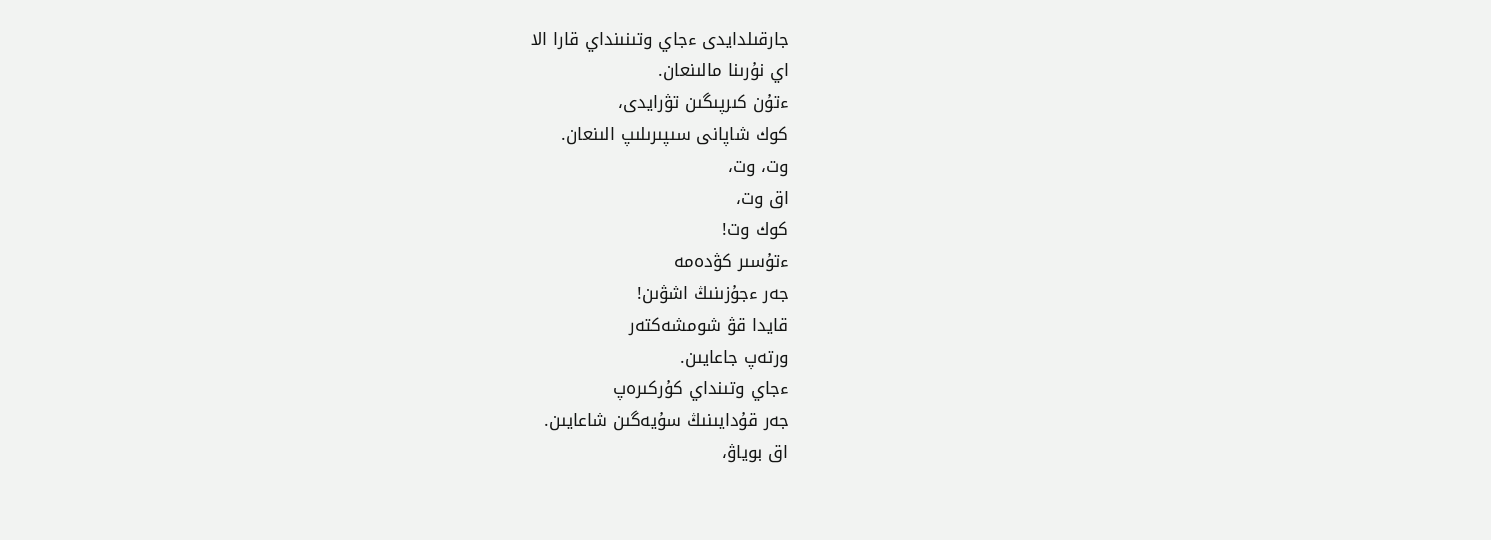جارقىلدايدى ءجاي وتىنىنداي قارا الا
اي نۇرىنا مالىنعان.
ءتۇن كىرپىگىن تۋرايدى،
كوك شاپانى سىپىرىلىپ الىنعان.
وت، وت،
اق وت،
كوك وت!
ءتۇسىر كۋدەمە
جەر ءجۇزىنىڭ اشۋىن!
قايدا قۋ شومشەكتەر
ورتەپ جاعايىن.
ءجاي وتىنداي كۇركىرەپ
جەر قۇدايىنىڭ سۇيەگىن شاعايىن.
اق بوياۋ،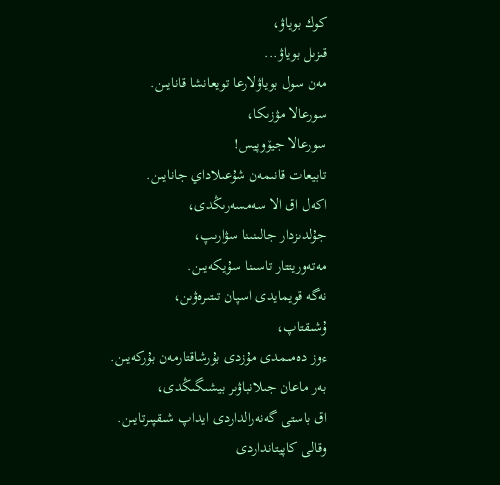كوك بوياۋ،
قىزىل بوياۋ...
مەن سول بوياۋلارعا تويعانشا قانايىن.
سورعالا مۋزىكا،
سورعالا جيۆوپيس!
تابيعات قانىمەن شۇعىلاداي جانايىن.
اكەل اق الا سەمسەرىڭدى،
جۇلدىزدار جالىنىنا سۋارىپ،
مەتەوريتتار تاسىنا سۇيكەيىن.
نەگە قويمايدى اسپان تىتىرەۋىن،
ۇشىقتاپ،
ءوز دەمىمدى مۇزدى بۇرشاقتارمەن بۇركەيىن.
بەر ماعان جىلانباۋىر بيشىگىڭدى،
اق باستى گەنەرالداردى ايداپ شىقپىرتايىن.
وقالى كاپيتانداردى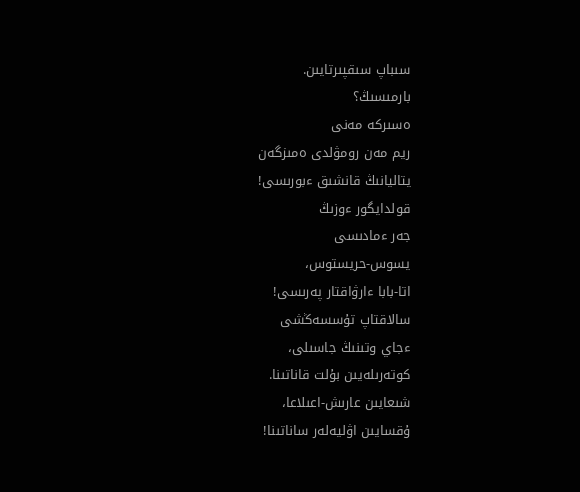سىباپ سىقپىرتايىن.
بارمىسىڭ؟
ەسىركە مەنى
ريم مەن رومۋلدى ەمىزگەن
يتاليانىڭ قانشىق ءبورىسى!
قولدايگور ءوزىڭ
جەر ءمادىسى
يسوس-حريستوس،
اتا-بابا ءارۋاقتار پەرىسى!
سالاقتاپ تۇسسەڭشى
ءجاي وتىنىڭ جاسىلى،
كوتەرىلەيىن بۇلت قاناتىنا.
شىعايىن عارىش-اعىلاعا،
ۇقسايىن اۋليەلەر ساناتىنا!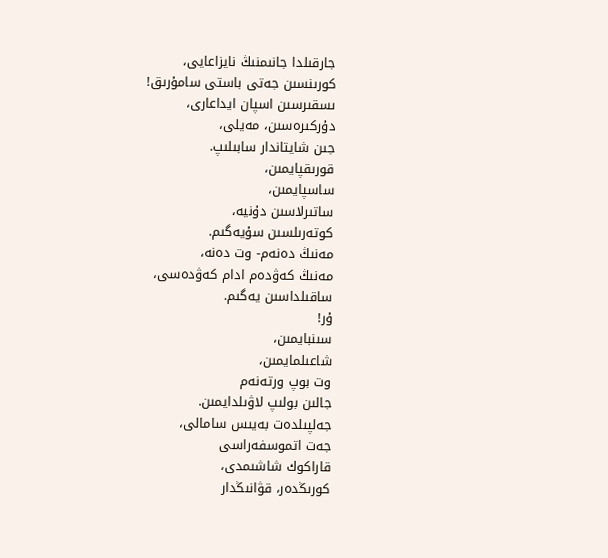جارقىلدا جانىمنىڭ نايزاعايى،
كورىنسىن جەتى باستى سامۇرىق!
ىسقىرسىن اسپان ايداعارى،
دۇركىرەسىن، مەيلى،
جىن شايتاندار سابىلىپ.
قورىقپايمىن،
ساسپايمىن،
ساتىرلاسىن دۇنيە،
كوتەرىلسىن سۇيەگىم.
مەنىڭ دەنەم- وت دەنە،
مەنىڭ كەۋدەم ادام كەۋدەسى،
ساقىلداسىن يەگىم.
ۇر!
سىنبايمىن،
شاعىلمايمىن،
وت بوپ ورتەنەم
جالىن بولىپ لاۋىلدايمىن.
جەلپىلدەت بەيىس سامالى،
جەت اتموسفەراسى
قاراكوك شاشىمدى،
كورىڭدەر، قۋانىڭدار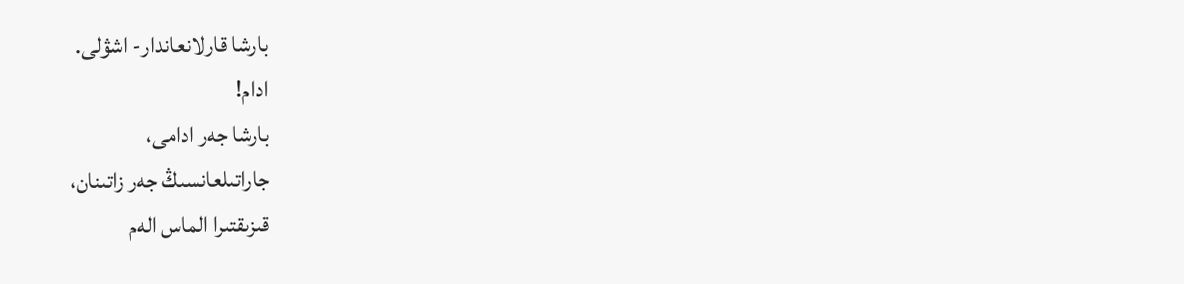بارشا قارلانعاندار- اشۋلى.
ادام!
بارشا جەر ادامى،
جاراتىلعانسىڭ جەر زاتىنان،
قىزىقتىرا الماس الەم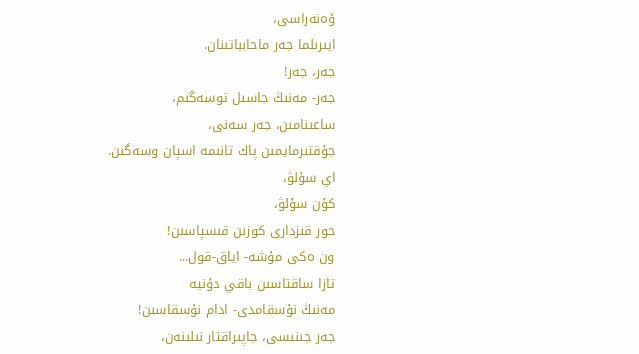ۆەنەراسى،
ايىرىلما جەر ماحابباتىنان.
جەر، جەر!
جەر- مەنىڭ جاسىل توسەگىم،
ساعىنامىن، جەر سەنى،
جۇقتىرمايمىن پاك تانىمە اسپان وسەگىن.
اي سۇلۋ،
كۇن سۇلۋ،
حور قىزدارى كوزىن قىسپاسىن!
ون ەكى مۇشە- اياق-قول...
تازا ساقتاسىن باقي دۇنيە
مەنىڭ نۇسقامدى- ادام نۇسقاسىن!
جەر جىنىسى، جاپىراقتار نىلىنەن،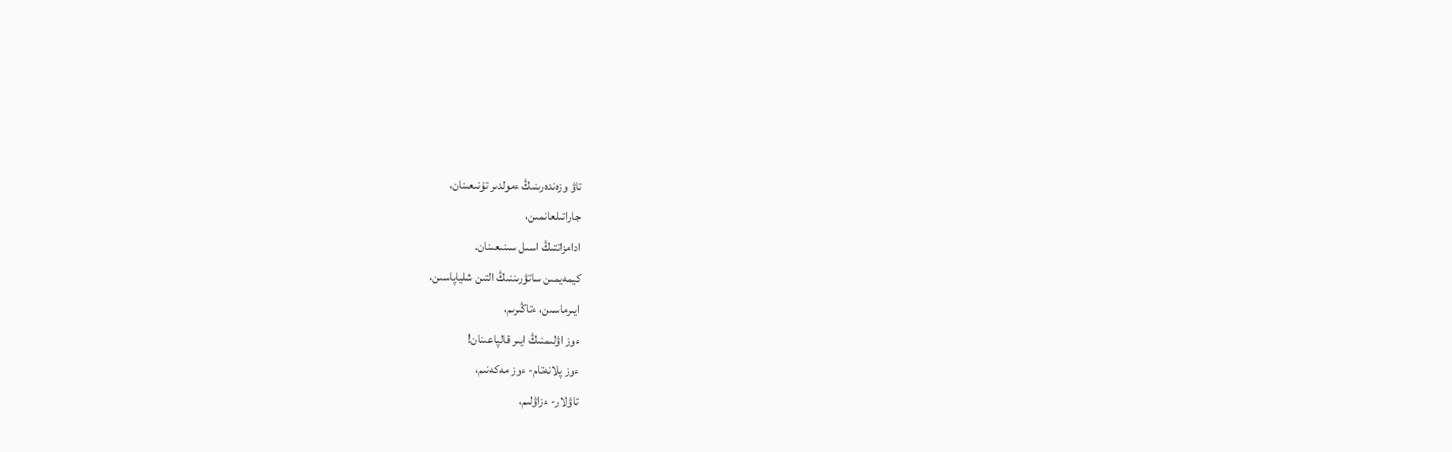تاۋ وزەندەرىنىڭ ءمولدىر تۇنىعىنان،
جاراتىلعانمىن،
ادامزاتتىڭ اسىل سىنىعىنان.
كيمەيمىن ساتۋرىننىڭ التىن شلياپاسىن،
ايىرماسىن، ءتاڭىرىم،
ءوز اۋلىمنىڭ ايىر قالپاعىنان!
ءوز پلانەتام- ءوز مەكەنىم،
تاۋلار- ءزاۋلىم،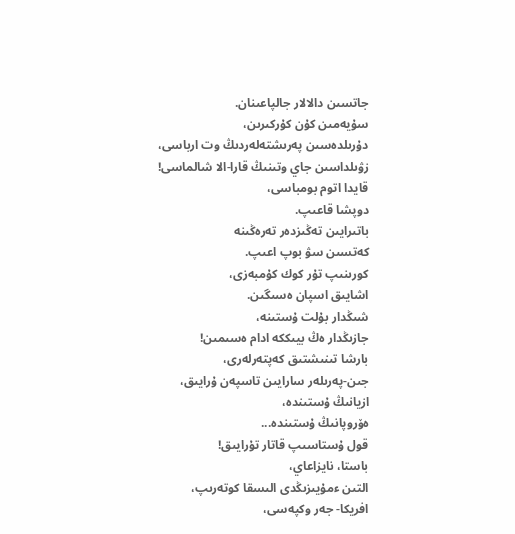جاتسىن دالالار جالپاعىنان.
سۇيەمىن كۇن كۇركىرىن،
دۇرىلدەسىن پەرىشتەلەردىڭ وت ارباسى،
زۋىلداسىن جاي وتىنىڭ قارا-الا شالماسى!
قايدا اتوم بومباسى،
دوپشا قاعىپ.
باتىرايىن تەڭىزدەر تەرەڭىنە
كەتسىن سۋ بوپ اعىپ.
كورىنىپ تۇر كوك كۇمبەزى،
اشايىق اسپان ەسىگىن.
شىڭدار بۇلت ۇستىنە،
جازىڭدار ەڭ بيىككە ادام ەسىمىن!
بارشا تىنىشتىق كەپتەرلەرى،
جىن-پەرىلەر سارايىن تاسپەن ۇرايىق،
ازيانىڭ ۇستىندە،
ەۆروپانىڭ ۇستىندە...
قول ۇستاسىپ قاتار تۇرايىق!
باستا، نايزاعاي،
التىن ءمۇيىزىڭدى الىسقا كوتەرىپ،
افريكا- جەر وكپەسى،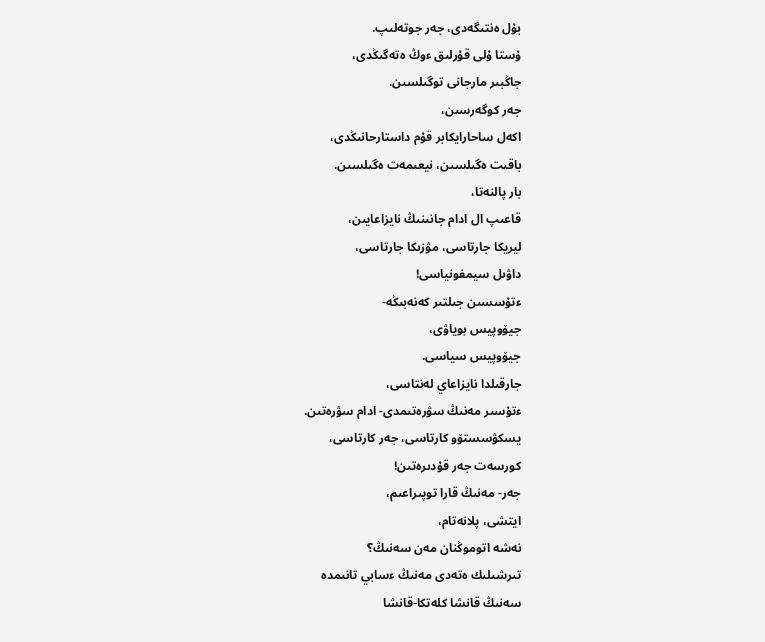بۇل ەنتىگەدى، جەر جوتەلىپ.
ۇستا ۇلى قۇرلىق ءوڭ ەتەگىڭدى،
جاڭبىر مارجانى توگىلسىن.
جەر كوگەرسىن،
اكەل ساحارايكابر قۇم داستارحانىڭدى،
باقىت ەگىلسىن، نيعىمەت ەگىلسىن.
بار پالنەتا،
قاعىپ ال ادام جانىنىڭ نايزاعايىن،
ليريكا جارتاسى، مۋزىكا جارتاسى،
داۋىل سيمفونياسى!
ءتۇسسىن جىلتىر كەنەبىڭە-
جيۆوپيس بوياۋى،
جيۆوپيس سياسى.
جارقىلدا نايزاعاي لەنتاسى،
ءتۇسىر مەنىڭ سۋرەتىمدى- ادام سۋرەتىن.
يسكۋسستۆو كارتاسى، جەر كارتاسى،
كورسەت جەر قۇدىرەتىن!
جەر- مەنىڭ قارا توپىراعىم،
ايتشى، پلانەتام،
نەشە اتوموڭنان مەن سەنىڭ؟
تىرشىلىك ەتەدى مەنىڭ ءسابي تانىمدە
سەنىڭ قانشا كلەتكا-قانشا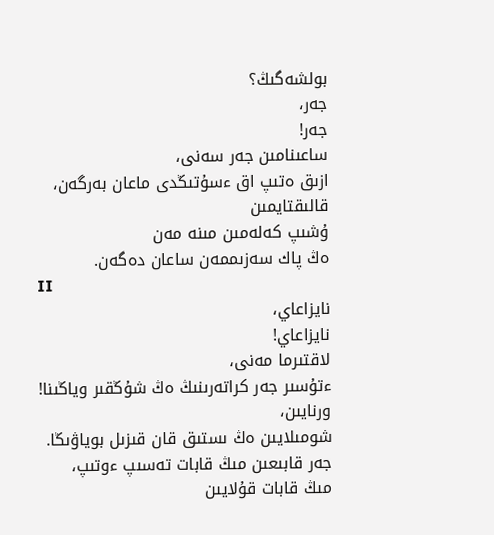بولشەگىڭ؟
جەر،
جەر!
ساعىنامىن جەر سەنى،
ازىق ەتىپ اق ءسۇتىڭدى ماعان بەرگەن،
قالىقتايمىن
ۇشىپ كەلەمىن مىنە مەن
ەڭ پاك سەزىممەن ساعان دەگەن.
II
نايزاعاي،
نايزاعاي!
لاقتىرما مەنى،
ءتۇسىر جەر كراتەرىنىڭ ەڭ شۇڭقىر وياڭىنا!
ورنايىن،
شومىلايىن ەڭ ىستىق قان قىزىل بوياۋىڭا.
جەر قابىعىن مىڭ قابات تەسىپ ءوتىپ،
مىڭ قابات قۇلايىن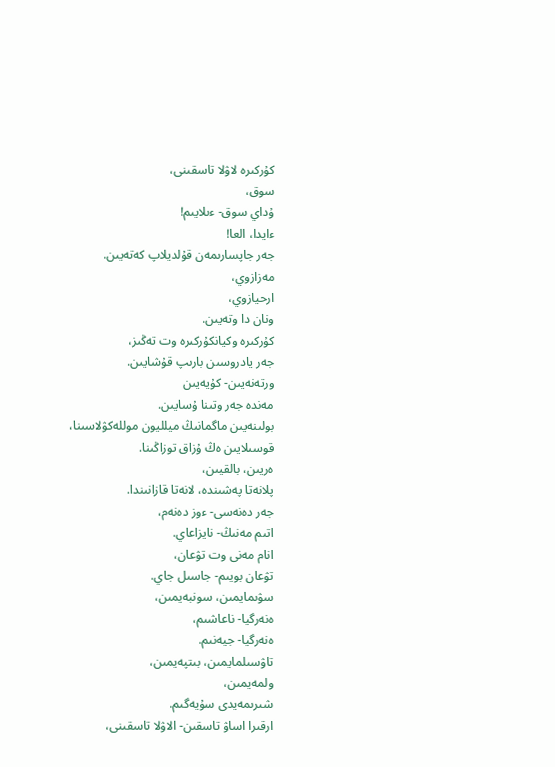كۇركىرە لاۋلا تاسقىنى،
سوق،
ۇداي سوق- ءىلايىم!
ءايدا، العا!
جەر جاپسارىمەن قۇلديلاپ كەتەيىن.
مەزازوي،
ارحيازوي،
ونان دا وتەيىن.
كۇركىرە وكيانكۇركىرە وت تەڭىز،
جەر يادروسىن بارىپ قۇشايىن.
ورتەنەيىن- كۇيەيىن
مەندە جەر وتىنا ۇسايىن.
بولىنەيىن ماگمانىڭ ميلليون موللەكۋلاسىنا،
قوسىلايىن ەڭ ۇزاق توزاڭىنا.
ەريىن، بالقيىن،
پلانەتا پەشىندە، لانەتا قازانىندا.
جەر دەنەسى- ءوز دەنەم،
اتىم مەنىڭ- نايزاعاي.
انام مەنى وت تۋعان،
تۋعان بويىم- جاسىل جاي.
سۋىمايمىن، سونبەيمىن،
ەنەرگيا- ناعاشىم،
ەنەرگيا- جيەنىم.
تاۋسىلمايمىن، بىتپەيمىن،
ولمەيمىن،
شىرىمەيدى سۇيەگىم.
ارقىرا اساۋ تاسقىن- الاۋلا تاسقىنى،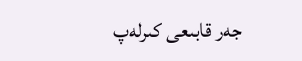جەر قابىعى كىرلەپ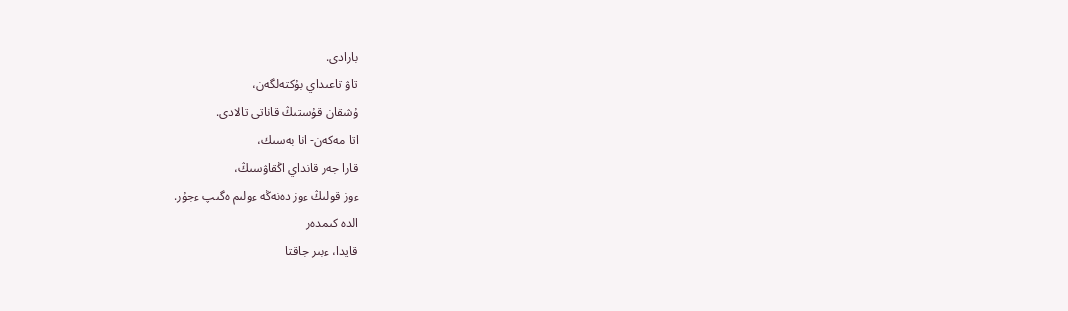بارادى.
تاۋ تاعىداي بۇكتەلگەن،
ۇشقان قۇستىڭ قاناتى تالادى.
اتا مەكەن- انا بەسىك،
قارا جەر قانداي اڭقاۋسىڭ،
ءوز قولىڭ ءوز دەنەڭە ءولىم ەگىپ ءجۇر.
الدە كىمدەر
قايدا، ءبىر جاقتا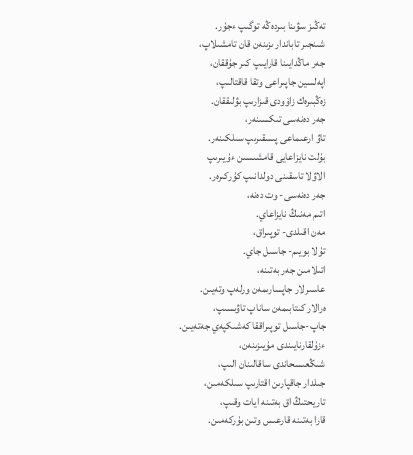تەڭىز سۋىنا بىردەڭە توگىپ ءجۇر.
شىنجىر تاباندار ىزىنەن قان تامشىلاپ،
جەر ماڭدايىنا قارايىپ كىر جۇققان،
اپەلسين جاپىراعى وتقا قاقتالىپ،
زەڭبىرەك زاۆودى قىزارىپ بۋلىققان.
جەر دەنەسى تىكسىنەر،
تاۋ ارعىماعى پىسقىرىپ سىلكىنەر.
بۇلت نايزاعايى قامشىسىن ءۇيىرىپ
الاۋلا تاسقىنى دولدانىپ كۇركىرەر.
جەر دەنەسى- وت دەنە،
اتىم مەنىڭ نايزاعاي.
مەن اقىلدى- توپىراق،
تۇلا بويىم- جاسىل جاي.
اتىلامىن جەر بەتىنە،
عاسىرلار جاپسارىمەن ورلەپ وتەيىن.
ەرالار كىتابىمەن ساناپ تاۋىسىپ،
جاپ-جاسىل توپىراققا كەشىكپەي جەتەيىن.
ءزۇلقارنايىندى مۇيىزىنەن،
شىڭعىسحاندى ساقالىنان الىپ،
جىلدار جاقپارىن اقتارىپ سىلكەمىن،
تاريحتىڭ اق بەتىنە ايات وقىپ،
قارا بەتىنە قارعىس وتىن بۇركەمىن.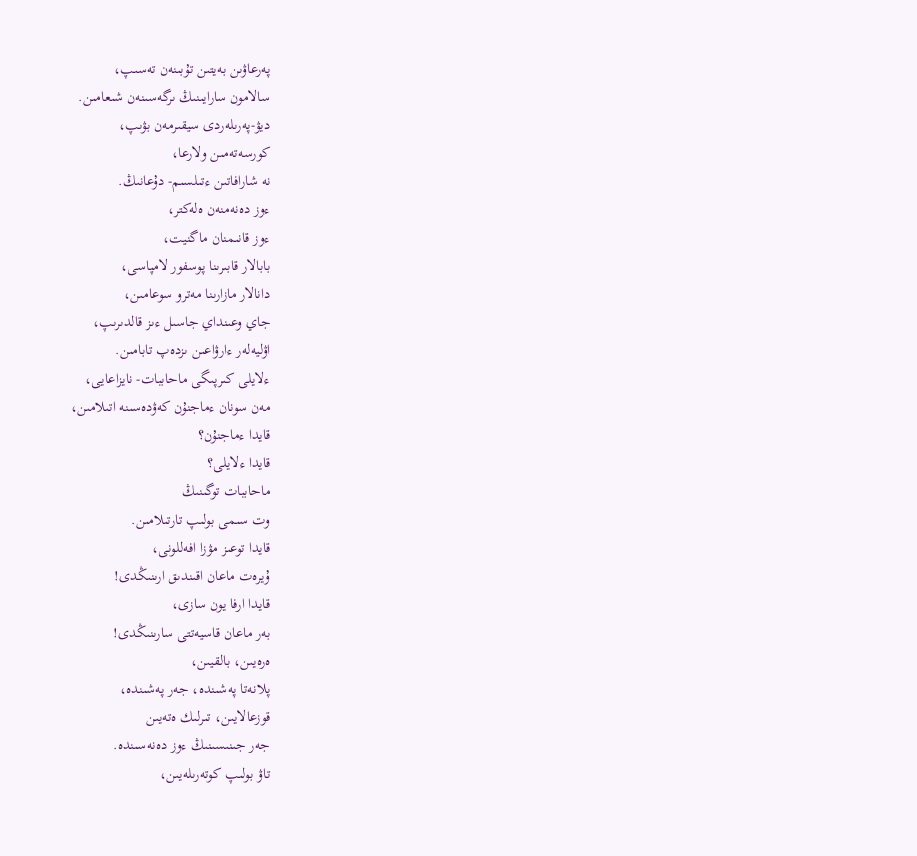پەرعاۋىن بەيتىن تۇبىنەن تەسىپ،
سالامون سارايىنىڭ ىرگەسىنەن شىعامىن.
ديۋ-پەرىلەردى سيقىرمەن بۋىپ،
كورسەتەمىن ولارعا،
نە شارافاتىن ءتىلسىم- دۇعانىڭ.
ءوز دەنەمنەن ەلەكتر،
ءوز قانىمنان ماگنيت،
بابالار قابىرىنا پوسفور لامپاسى،
دانالار مازارىنا مەترو سوعامىن،
جاي وعىنداي جاسىل ءىز قالدىرىپ،
اۋليەلەر ءارۋاعىن ىزدەپ تابامىن.
ءلايلى كىرپىگى ماحاببات- نايزاعايى،
مەن سونان ءماجنۇن كەۋدەسىنە اتىلامىن،
قايدا ءماجنۇن؟
قايدا ءلايلى؟
ماحاببات توگىنىڭ
وت سىمى بولىپ تارتىلامىن.
قايدا توعىز مۋزا افەللونى،
ۇيرەت ماعان اقىندىق ارىنىڭدى!
قايدا ارفا يون سازى،
بەر ماعان قاسيەتتى سارىنىڭدى!
ەرەيىن، بالقيىن،
پلانەتا پەشىندە، جەر پەشىندە،
قوزعالايىن، تىرلىك ەتەيىن
جەر جىنىسىنىڭ ءوز دەنەسىندە.
تاۋ بولىپ كوتەرىلەيىن،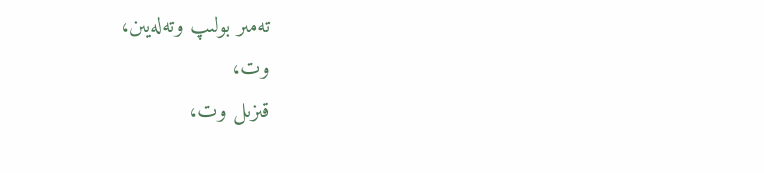تەمىر بولىپ وتەلەيىن،
وت،
قىزىل وت،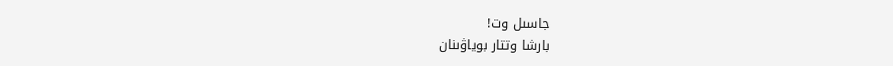جاسىل وت!
بارشا وتتار بوياۋىنان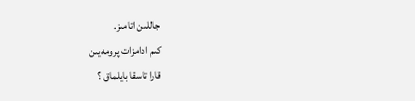جاللىن اتامىز.
كىم ادامزات پرومەيىن
قارا تاسقا بايلماق ؟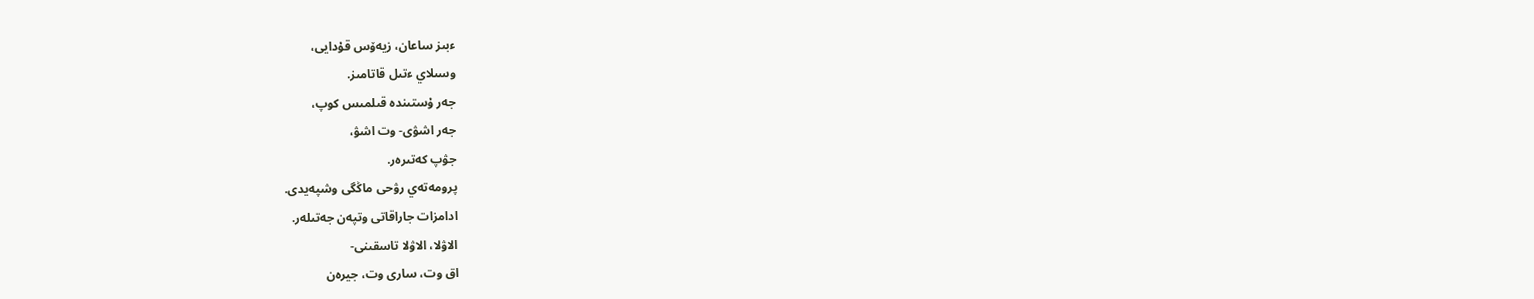ءبىز ساعان، زيەۆس قۇدايى،
وسىلاي ءتىل قاتامىز.
جەر ۇستىندە قىلمىس كوپ،
جەر اشۋى- وت اشۋ،
جۋپ كەتىرەر.
پرومەتەي رۋحى ماڭگى وشپەيدى.
ادامزات جاراقاتى وتپەن جەتىلەر.
الاۋلا، الاۋلا تاسقىنى-
اق وت، سارى وت، جيرەن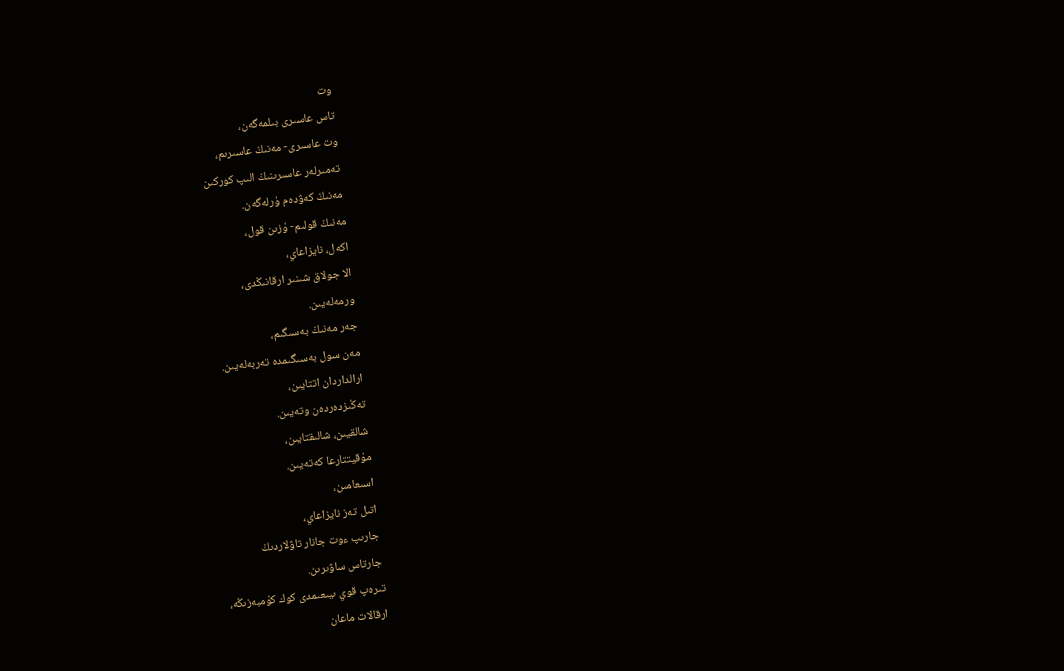وت
تاس عاسىرى بىلمەگەن،
وت عاسىرى- مەنىڭ عاسىرىم،
تەمىرلەر عاسىرىنىڭ الىپ كوركىن
مەنىڭ كەۋدەم ۇرلەگەن.
مەنىڭ قولىم- ۇزىن قول،
اكەل، نايزاعاي،
الا جولاق شىنىر ارقانىڭدى،
ورمەلەيىن.
جەر مەنىڭ بەسىگىم،
مەن سول بەسىگىمدە تەربەلەيىن.
ارالداردان اتتايىن،
تەڭىزدەردەن وتەيىن.
شالقيىن، شالىقتايىن،
مۇقيتتارعا كەتەيىن.
اسىعامىن،
اتىل تەز نايزاعاي،
جارىپ ءوت جانار تاۋلاردىڭ
جارتاس ساۋىرىن.
تىرەپ قوي ىيىعىمدى كوك كۇمبەزىڭە،
ارقالات ماعان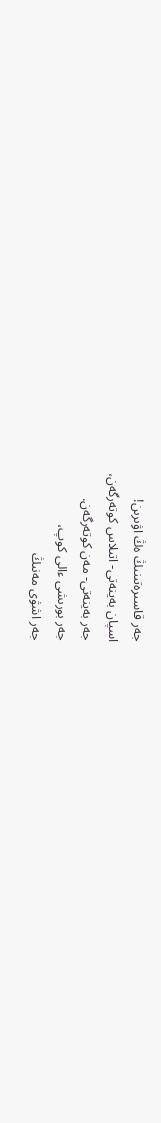جەر قاسىرەتىنىڭ ەڭ اۋىرىن!
اسپان بەينەتى- اتىلاس كوتەرگەن،
جەر بەينەتى- مەن كوتەرگەن.
جەر بورىشى ءالى كوپ،
جەر اشۋى مەنىڭ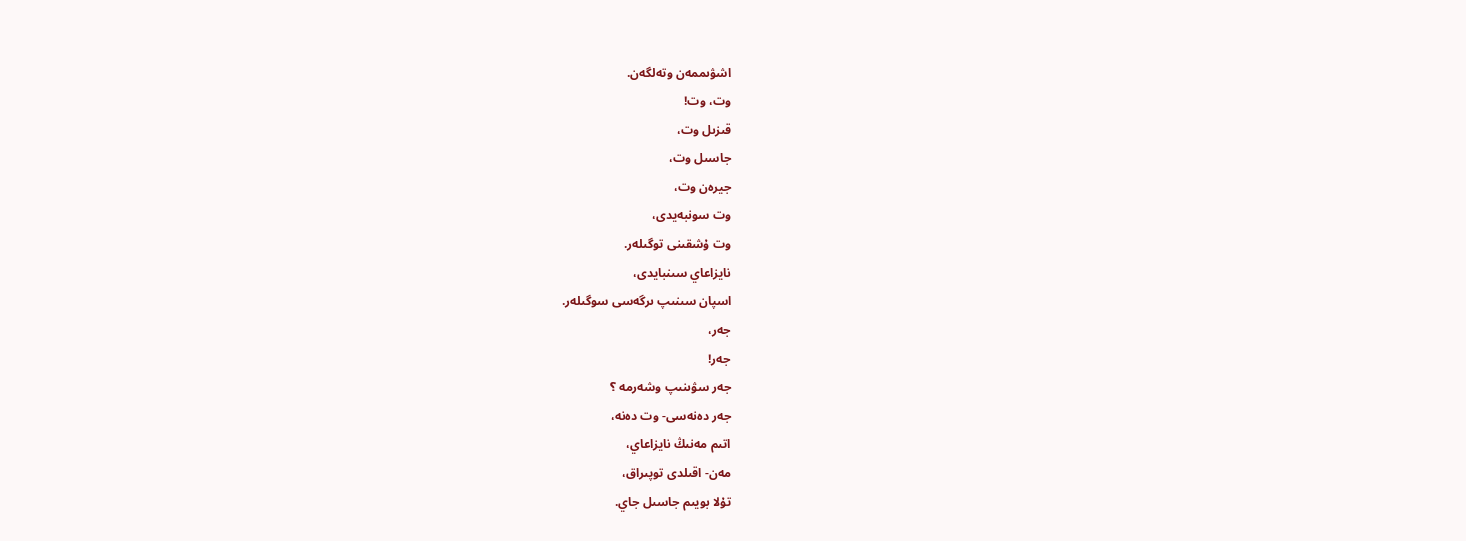اشۋىممەن وتەلگەن.
وت، وت!
قىزىل وت،
جاسىل وت،
جيرەن وت،
وت سونبەيدى،
وت ۇشقىنى توگىلەر.
نايزاعاي سىنبايدى،
اسپان سىنىپ ىرگەسى سوگىلەر.
جەر،
جەر!
جەر سۋىنىپ وشەرمە ؟
جەر دەنەسى- وت دەنە،
اتىم مەنىڭ نايزاعاي،
مەن- اقىلدى توپىراق،
تۇلا بويىم جاسىل جاي.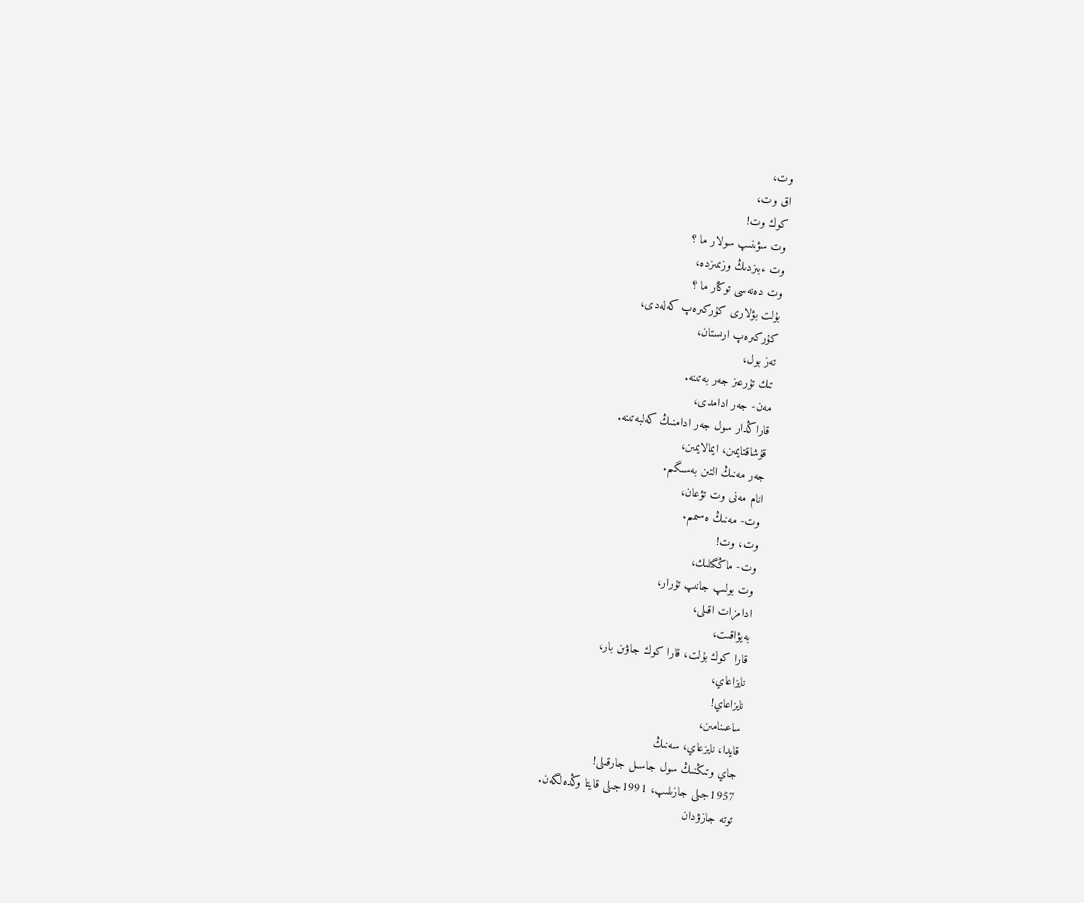وت،
اق وت،
كوك وت!
وت سۋىنىپ سولار ما ؟
وت ءبىزدىڭ وزىمىزدە،
وت دەنەسى توڭار ما ؟
بۇلت بۋلارى كۇركىرەپ كەلەدى،
كۇركىرەپ ارىستان،
تەز بول،
تىك تۇرعىز جەر بەتىنە.
مەن- جەر ادامدى،
قاراڭدار سول جەر ادامنىڭ كەلبەتىنە.
قۇشاقتايمىن، ايمالايمىن،
جەر مەنىڭ التىن بەسىگىم.
انام مەنى وت تۋعان،
وت- مەنىڭ ەسىمىم.
وت، وت!
وت- ماڭگىلىك،
وت بولىپ جانىپ تۇرار،
ادامزات اقىلى،
بەيۋاقىت،
قارا كوك بۇلت، قارا كوك جاۋىن بار،
نايزاعاي،
نايزاعاي!
ساعىنامىن،
قايدا، نايزعاي، سەنىڭ
جاي وتىڭنىڭ سول جاسىل جارقىلى!
1957جىلى جازىلىپ، 1991جىلى قايتا وڭدەلگەن.
توتە جازۋدان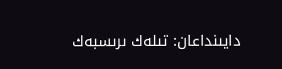دايىنداعان: تىلەك ىرىسبەك